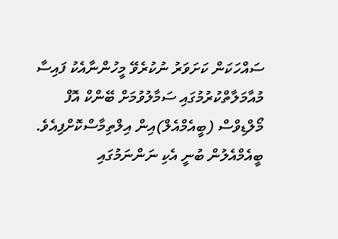ސައްހަކަން ކަށަވަރު ނުކުރެވޭ މީހުންނާއެކު ފައިސާ މުއާމަލާތްކުރުމުގައި ސަމާލުވުމަށް ބޭންކް އޮފް މޯލްޑިވްސް (ބީއެމްއެލް)އިން އިލްތިމާސްކޮށްފިއެވެ.
ބީއެމްއެލުން ބުނީ އެކި ނަންނަމުގައި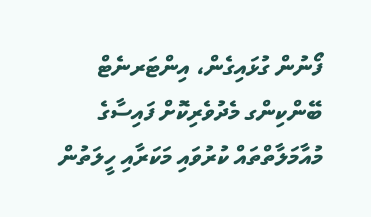ފޯނުން ގުޅައިގެން، އިންޓަރނެޓް ބޭންކިންގ މެދުވެރިކޮށް ފައިސާގެ މުއާމަލާތްތައް ކުރުވައި މަކަރާއި ހީލަތުން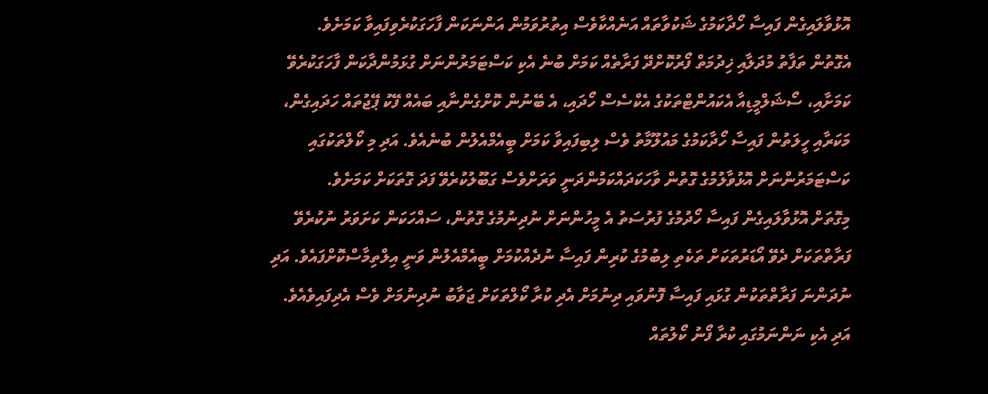އޮޅުވާލައިގެން ފައިސާ ހޯދާކަމުގެ ޝަކުވާތައް އަނެއްކާވެސް އިތުރުވަމުން އަންނަކަން ފާހަގަކުރެވިފައިވާ ކަމަށެވެ.
އެގޮތުން ތަފާތު މުދަލާއި ޚިދުމަތް ފޯރުކޮށްދޭ ފަރާތެއް ކަމަށް ބުނެ އެކި ކަސްޓަމަރުންނަށް ގުޅަމުންދާކަން ފާހަގަކުރެވޭ ކަމަށާއި، ސޯޝަލްމީޑިއާ އެކައުންޓްތަކުގެ އެކްސެސް ހޯދައި، އެ ބޭނުން ކޮށްގެންނާއި ބައެއް ފޭކު ޕޭޖުތައް ހަދައިގެން، މަކަރާއި ހީލަތުން ފައިސާ ހޯދާކަމުގެ މައުލޫމާތު ވެސް ލިބިފައިވާ ކަމަށް ބީއެމްއެލުން ބުނެއެވެ. އަދި މި ކޯލްތަކުގައި ކަސްޓަމަރުންނަށް އޮޅުވާލުމުގެ ގޮތުން ވާހަކަދައްކަމުންދަނީ ވަރަށްވެސް ގަބޫލުކުރެވޭ ފަދަ ގޮތަކަށް ކަމަށެވެ.
މިގޮތަށް އޮޅުވާލައިގެން ފައިސާ ހޯދުމުގެ ފުރުސަތު އެ މީހުންނަށް ނުދިނުމުގެ ގޮތުން، ސައްހަކަން ކަށަވަރު ނުކުރެވޭ ފަރާތްތަކަށް ދެވޭ އޯޑަރުތަކަށް ތަކެތި ލިބުމުގެ ކުރިން ފައިސާ ނުދެއްކުމަށް ބީއެމްއެލުން ވަނީ އިލްތިމާސްކޮށްފައެވެ. އަދި ނުދަންނަ ފަރާތްތަކުން ގުޅައި ފައިސާ ފޮނުވައި ދިނުމަށް އެދި ކުރާ ކޯލްތަކަށް ޖަވާބު ނުދިނުމަށް ވެސް އެދިފައިވެއެވެ. އަދި އެކި ނަންނަމުގައި ކުރާ ފޯނު ކޯލުތައް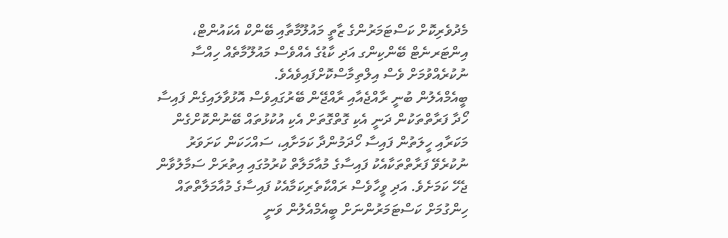މެދުވެރިކޮށް ކަސްޓަމަރުންގެ ޒާތީ މައުލޫމާތާއި ބޭންކް އެކައުންޓް، އިންޓަރނެޓް ބޭންކިންގ އަދި ކާޑުގެ އެއްވެސް މައުލޫމާތެއް ހިއްސާ ނުކުރެއްވުމަށް ވެސް އިލްތިމާސްކޮށްފައިވެއެވެ.
ބީއެމްއެލުން ބުނީ ރާއްޖެއާއި ރާއްޖޭން ބޭރުގައިވެސް އޮޅުވާލައިގެން ފައިސާ ހޯދާ ފަރާތްތަކުން ދަނީ އެކި ގޮތްގޮތަށް އެކި އުކުޅުތައް ބޭނުންކޮށްގެން މަކަރާއި ހީލަތުން ފައިސާ ހޯދަމުންދާ ކަމަށާއި، ސައްހަކަން ކަށަވަރު ނުކުރެވޭ ފަރާތްތަކާއެކު ފައިސާގެ މުއާމަލާތް ކުރުމުގައި އިތުރަށް ސަމާލުވާން ޖެހޭ ކަމަށެވެ. އަދި ވީހާވެސް ރައްކާތެރިކަމާއެކު ފައިސާގެ މުއާމަލާތްތައް ހިންގުމަށް ކަސްޓަމަރުންނަށް ބީއެމްއެލުން ވަނީ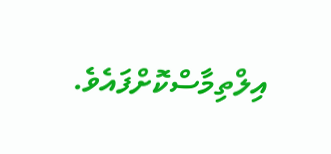އިލްތިމާސްކޮށްފައެވެ.